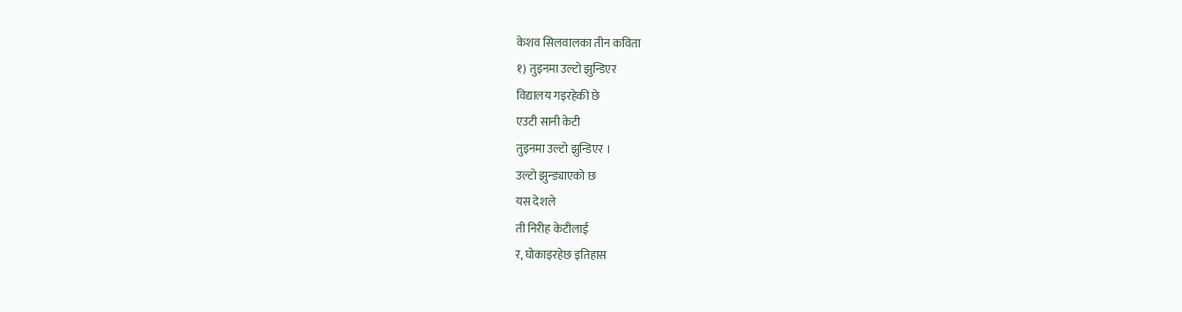केशव सिलवालका तीन कविता
१) तुइनमा उल्टो झुन्डिएर
विद्यालय गइरहेकी छे
एउटी सानी केटी
तुइनमा उल्टो झुन्डिएर ।
उल्टो झुन्ड्याएको छ
यस देशले
ती निरीह केटीलाई
र, घोकाइरहेछ इतिहास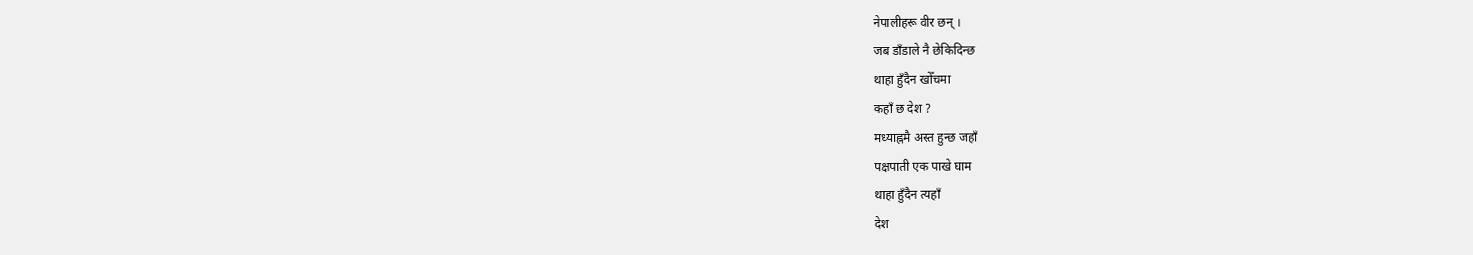नेपालीहरू वीर छन् ।
जब डाँडाले नै छेकिदिन्छ
थाहा हुँदैन खोँचमा
कहाँ छ देश ?
मध्याह्नमै अस्त हुन्छ जहाँ
पक्षपाती एक पाखे घाम
थाहा हुँदैन त्यहाँ
देश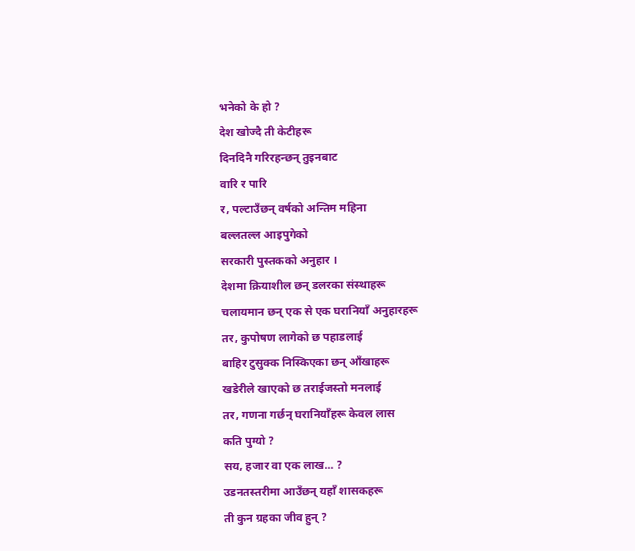भनेको के हो ?
देश खोज्दै ती केटीहरू
दिनदिनै गरिरहन्छन् तुइनबाट
वारि र पारि
र, पल्टाउँछन् वर्षको अन्तिम महिना
बल्लतल्ल आइपुगेको
सरकारी पुस्तकको अनुहार ।
देशमा क्रियाशील छन् डलरका संस्थाहरू
चलायमान छन् एक से एक घरानियाँ अनुहारहरू
तर, कुपोषण लागेको छ पहाडलाई
बाहिर टुसुक्क निस्किएका छन् आँखाहरू
खडेरीले खाएको छ तराईजस्तो मनलाई
तर, गणना गर्छन् घरानियाँहरू केवल लास
कति पुग्यो ?
सय, हजार वा एक लाख... ?
उडनतस्तरीमा आउँछन् यहाँ शासकहरू
ती कुन ग्रहका जीव हुन् ?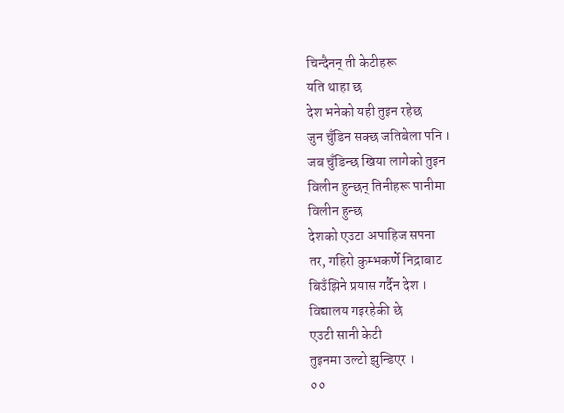चिन्दैनन् ती केटीहरू
यति थाहा छ
देश भनेको यही तुइन रहेछ
जुन चुँडिन सक्छ जतिबेला पनि ।
जब चुँडिन्छ खिया लागेको तुइन
विलीन हुन्छन् तिनीहरू पानीमा
विलीन हुन्छ
देशको एउटा अपाहिज सपना
तर, गहिरो कुम्भकर्णे निद्राबाट
बिउँझिने प्रयास गर्दैन देश ।
विद्यालय गइरहेकी छे
एउटी सानी केटी
तुइनमा उल्टो झुन्डिएर ।
००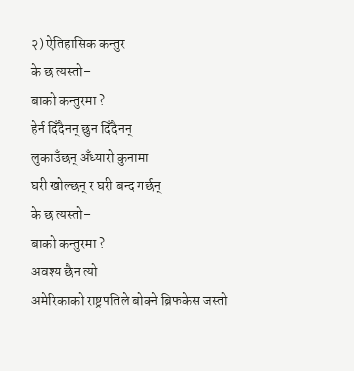२) ऐतिहासिक कन्तुर
के छ त्यस्तो–
बाको कन्तुरमा ?
हेर्न दिँदैनन् छुन दिँदैनन्
लुकाउँछन् अँध्यारो कुनामा
घरी खोल्छन् र घरी बन्द गर्छन्
के छ त्यस्तो–
बाको कन्तुरमा ?
अवश्य छैन त्यो
अमेरिकाको राष्ट्रपतिले बोक्ने ब्रिफकेस जस्तो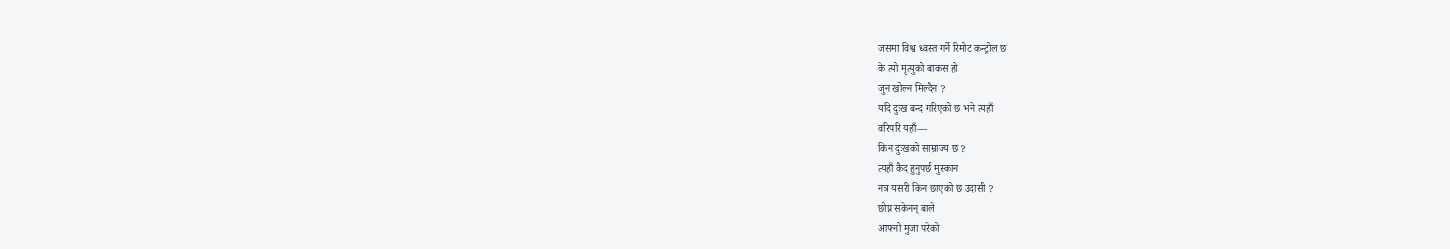जसमा विश्व ध्वस्त गर्ने रिमोट कन्ट्रोल छ
के त्यो मृत्युको बाकस हो
जुन खोल्न मिल्दैन ?
यदि दुःख बन्द गरिएको छ भने त्यहाँ
वरिपरि यहाँ—
किन दुःखको साम्राज्य छ ?
त्यहाँ कैद हुनुपर्छ मुस्कान
नत्र यसरी किन छाएको छ उदासी ?
छोप्न सकेनन् बाले
आफ्नो मुजा परेको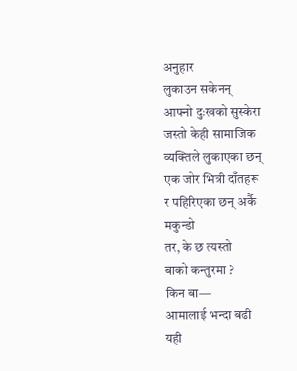अनुहार
लुकाउन सकेनन्
आफ्नो दुःखको सुस्केरा
जस्तो केही सामाजिक व्यक्तिले लुकाएका छन्
एक जोर भित्री दाँतहरू
र पहिरिएका छन् अर्कै मकुन्डो
तर, के छ त्यस्तो
बाको कन्तुरमा ?
किन बा—
आमालाई भन्दा बढी
यही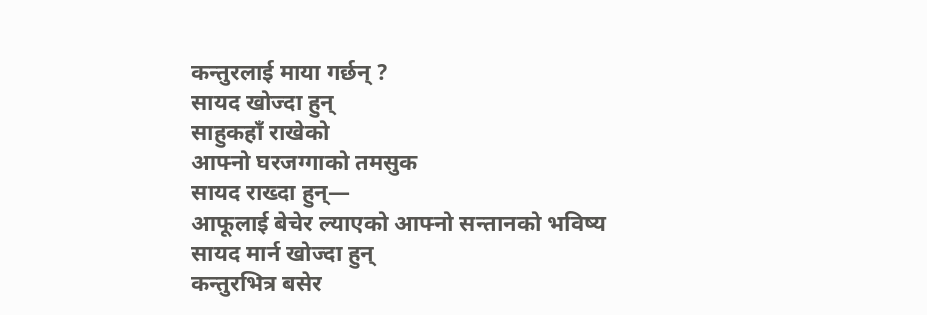कन्तुरलाई माया गर्छन् ?
सायद खोज्दा हुन्
साहुकहाँ राखेको
आफ्नो घरजग्गाको तमसुक
सायद राख्दा हुन्—
आफूलाई बेचेर ल्याएको आफ्नो सन्तानको भविष्य
सायद मार्न खोज्दा हुन्
कन्तुरभित्र बसेर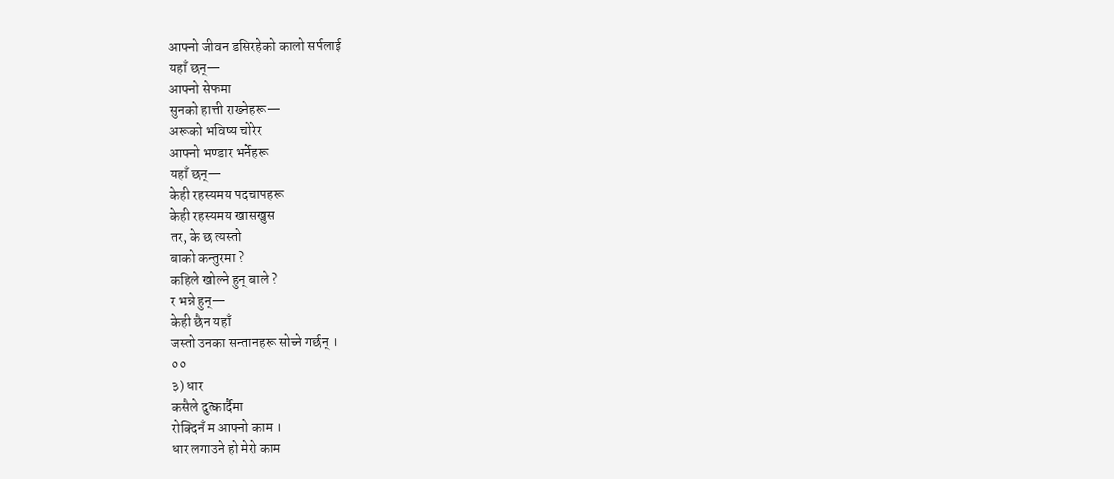आफ्नो जीवन डसिरहेको कालो सर्पलाई
यहाँ छन्—
आफ्नो सेफमा
सुनको हात्ती राख्नेहरू—
अरूको भविष्य चोरेर
आफ्नो भण्डार भर्नेहरू
यहाँ छन्—
केही रहस्यमय पदचापहरू
केही रहस्यमय खासखुस
तर, के छ त्यस्तो
बाको कन्तुरमा ?
कहिले खोल्ने हुन् बाले ?
र भन्ने हुन्—
केही छैन यहाँ
जस्तो उनका सन्तानहरू सोच्ने गर्छन् ।
००
३) धार
कसैले दुत्कार्दैमा
रोक्दिनँ म आफ्नो काम ।
धार लगाउने हो मेरो काम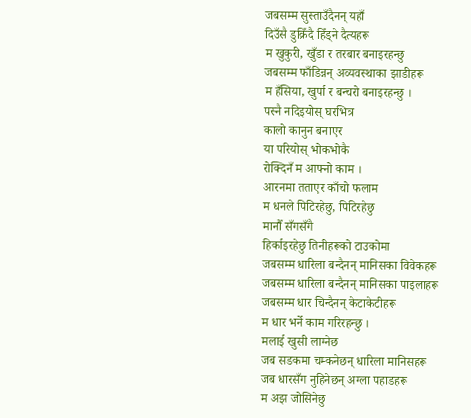जबसम्म सुस्ताउँदैनन् यहाँ
दिउँसै डुक्रिँदै हिँड्ने दैत्यहरू
म खुकुरी, खुँडा र तरबार बनाइरहन्छु
जबसम्म फाँडिन्नन् अव्यवस्थाका झाडीहरू
म हँसिया, खुर्पा र बन्चरो बनाइरहन्छु ।
पस्नै नदिइयोस् घरभित्र
कालो कानुन बनाएर
या परियोस् भोकभोकै
रोक्दिनँ म आफ्नो काम ।
आरनमा तताएर काँचो फलाम
म धनले पिटिरहेछु, पिटिरहेछु
मानौँ सँगसँगै
हिर्काइरहेछु तिनीहरूको टाउकोमा
जबसम्म धारिला बन्दैनन् मानिसका विवेकहरू
जबसम्म धारिला बन्दैनन् मानिसका पाइलाहरू
जबसम्म धार चिन्दैनन् केटाकेटीहरू
म धार भर्ने काम गरिरहन्छु ।
मलाई खुसी लाग्नेछ
जब सडकमा चम्कनेछन् धारिला मानिसहरू
जब धारसँग नुहिनेछन् अग्ला पहाडहरू
म अझ जोसिनेछु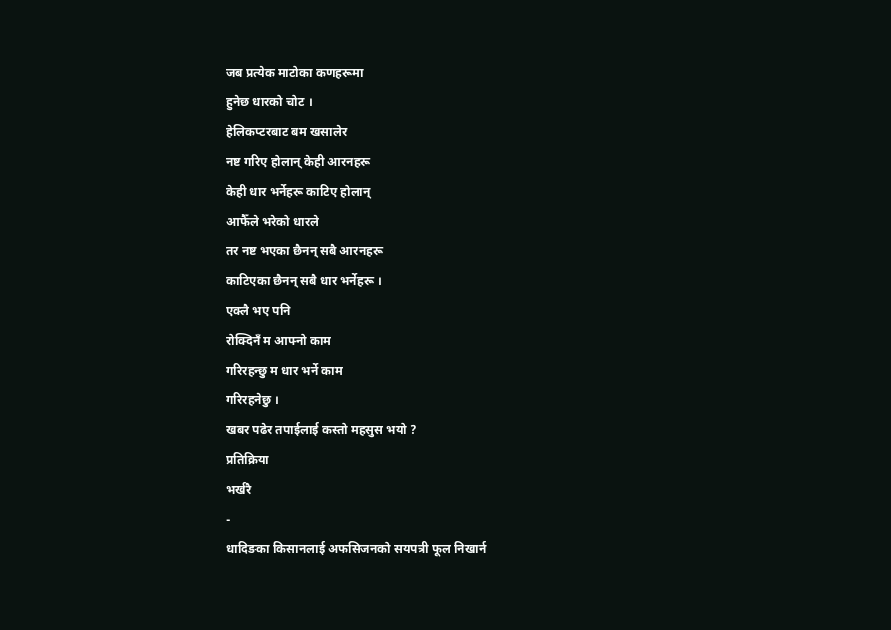जब प्रत्येक माटोका कणहरूमा
हुनेछ धारको चोट ।
हेलिकप्टरबाट बम खसालेर
नष्ट गरिए होलान् केही आरनहरू
केही धार भर्नेहरू काटिए होलान्
आफैँले भरेको धारले
तर नष्ट भएका छैनन् सबै आरनहरू
काटिएका छैनन् सबै धार भर्नेहरू ।
एक्लै भए पनि
रोक्दिनँ म आफ्नो काम
गरिरहन्छु म धार भर्ने काम
गरिरहनेछु ।
खबर पढेर तपाईलाई कस्तो महसुस भयो ?
प्रतिक्रिया
भर्खरै
-
धादिङका किसानलाई अफसिजनको सयपत्री फूल निखार्न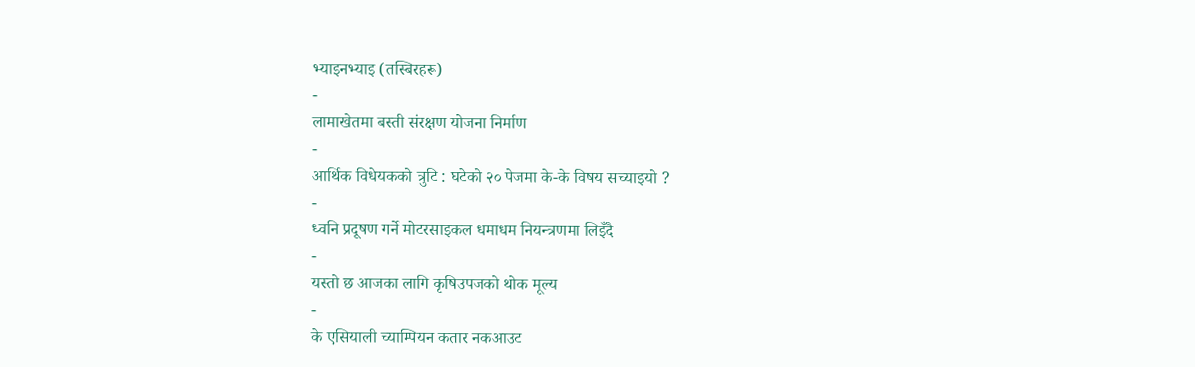भ्याइनभ्याइ (तस्बिरहरू)
-
लामाखेतमा बस्ती संरक्षण योजना निर्माण
-
आर्थिक विधेयकको त्रुटि : घटेको २० पेजमा के-के विषय सच्याइयो ?
-
ध्वनि प्रदूषण गर्ने मोटरसाइकल धमाधम नियन्त्रणमा लिइँदै
-
यस्तो छ आजका लागि कृषिउपजको थोक मूल्य
-
के एसियाली च्याम्पियन कतार नकआउट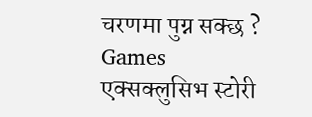चरणमा पुग्न सक्छ ?
Games
एक्सक्लुसिभ स्टोरी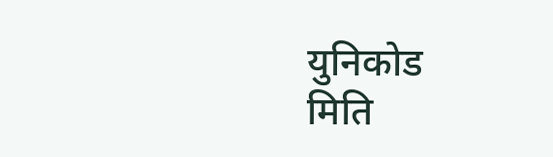युनिकोड
मिति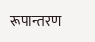रूपान्तरण